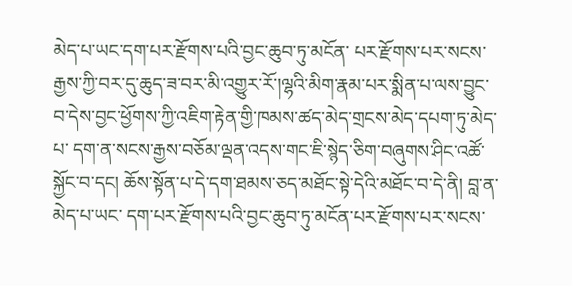མེད་པ་ཡང་དག་པར་རྫོགས་པའི་བྱང་ཆུབ་ཏུ་མངོན་ པར་རྫོགས་པར་སངས་རྒྱས་ཀྱི་བར་དུ་ཆུད་ཟ་བར་མི་འགྱུར་རོ་།ལྷའི་མིག་རྣམ་པར་སྨིན་པ་ལས་བྱུང་བ་དེས་བྱང་ཕྱོགས་ཀྱི་འཇིག་རྟེན་གྱི་ཁམས་ཚད་མེད་གྲངས་མེད་དཔག་ཏུ་མེད་པ་ དག་ན་སངས་རྒྱས་བཅོམ་ལྡན་འདས་གང་ཇི་སྙེད་ཅིག་བཞུགས་ཤིང་འཚོ་སྐྱོང་བ་དང། ཆོས་སྟོན་པ་དེ་དག་ཐམས་ཅད་མཐོང་སྟེ་དེའི་མཐོང་བ་དེ་ནི། བླ་ན་མེད་པ་ཡང་ དག་པར་རྫོགས་པའི་བྱང་ཆུབ་ཏུ་མངོན་པར་རྫོགས་པར་སངས་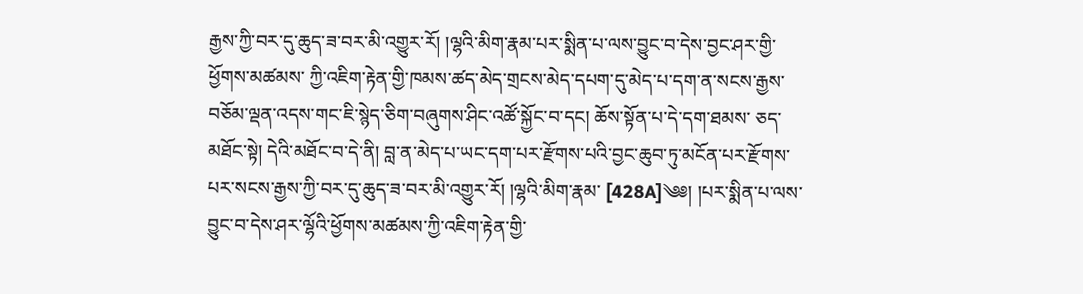རྒྱས་ཀྱི་བར་དུ་ཆུད་ཟ་བར་མི་འགྱུར་རོ། །ལྷའི་མིག་རྣམ་པར་སྨིན་པ་ལས་བྱུང་བ་དེས་བྱང་ཤར་གྱི་ཕྱོགས་མཚམས་ ཀྱི་འཇིག་རྟེན་གྱི་ཁམས་ཚད་མེད་གྲངས་མེད་དཔག་དུ་མེད་པ་དག་ན་སངས་རྒྱས་བཅོམ་ལྡན་འདས་གང་ཇི་སྙེད་ཅིག་བཞུགས་ཤིང་འཚོ་སྐྱོང་བ་དང། ཆོས་སྟོན་པ་དེ་དག་ཐམས་ ཅད་མཐོང་སྟེ། དེའི་མཐོང་བ་དེ་ནི། བླ་ན་མེད་པ་ཡང་དག་པར་རྫོགས་པའི་བྱང་ཆུབ་ཏུ་མངོན་པར་རྫོགས་པར་སངས་རྒྱས་ཀྱི་བར་དུ་ཆུད་ཟ་བར་མི་འགྱུར་རོ། །ལྷའི་མིག་རྣམ་ [428A]༄༅། །པར་སྨིན་པ་ལས་བྱུང་བ་དེས་ཤར་ལྷོའི་ཕྱོགས་མཚམས་ཀྱི་འཇིག་རྟེན་གྱི་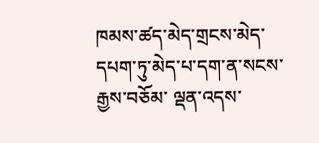ཁམས་ཚད་མེད་གྲངས་མེད་དཔག་ཏུ་མེད་པ་དག་ན་སངས་རྒྱས་བཅོམ་ ལྡན་འདས་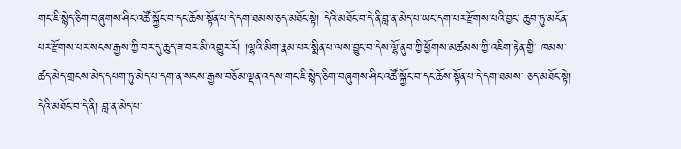གང་ཇི་སྙེད་ཅིག་བཞུགས་ཤིང་འཚོ་སྐྱོང་བ་དང་ཆོས་སྟོན་པ་དེ་དག་ཐམས་ཅད་མཐོང་སྟེ། དེའི་མཐོང་བ་དེ་ནི་བླ་ན་མེད་པ་ཡང་དག་པར་རྫོགས་པའི་བྱང་ ཆུབ་ཏུ་མངོན་པར་རྫོགས་པར་སངས་རྒྱས་ཀྱི་བར་དུ་ཆུད་ཟ་བར་མི་འགྱུར་རོ། །ལྷའི་མིག་རྣམ་པར་སྨིན་པ་ལས་བྱུང་བ་དེས་ལྷོ་ནུབ་ཀྱི་ཕྱོགས་མཚམས་ཀྱི་འཇིག་རྟེན་གྱི་ ཁམས་ཚད་མེད་གྲངས་མེད་དཔག་ཏུ་མེད་པ་དག་ན་སངས་རྒྱས་བཅོམ་ལྡན་འདས་གང་ཇི་སྙེད་ཅིག་བཞུགས་ཤིང་འཚོ་སྐྱོང་བ་དང་ཆོས་སྟོན་པ་དེ་དག་ཐམས་ ཅད་མཐོང་སྟེ། དེའི་མཐོང་བ་དེ་ནི། བླ་ན་མེད་པ་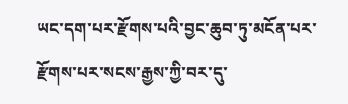ཡང་དག་པར་རྫོགས་པའི་བྱང་ཆུབ་ཏུ་མངོན་པར་རྫོགས་པར་སངས་རྒྱས་ཀྱི་བར་དུ་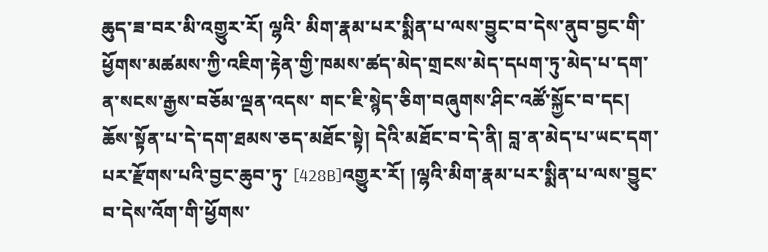ཆུད་ཟ་བར་མི་འགྱུར་རོ། ལྷའི་ མིག་རྣམ་པར་སྨིན་པ་ལས་བྱུང་བ་དེས་ནུབ་བྱང་གི་ཕྱོགས་མཚམས་ཀྱི་འཇིག་རྟེན་གྱི་ཁམས་ཚད་མེད་གྲངས་མེད་དཔག་ཏུ་མེད་པ་དག་ན་སངས་རྒྱས་བཅོམ་ལྡན་འདས་ གང་ཇི་སྙེད་ཅིག་བཞུགས་ཤིང་འཚོ་སྐྱོང་བ་དང། ཆོས་སྟོན་པ་དེ་དག་ཐམས་ཅད་མཐོང་སྟེ། དེའི་མཐོང་བ་དེ་ནི། བླ་ན་མེད་པ་ཡང་དག་པར་རྫོགས་པའི་བྱང་ཆུབ་ཏུ་ [428B]འགྱུར་རོ། །ལྷའི་མིག་རྣམ་པར་སྨིན་པ་ལས་བྱུང་བ་དེས་འོག་གི་ཕྱོགས་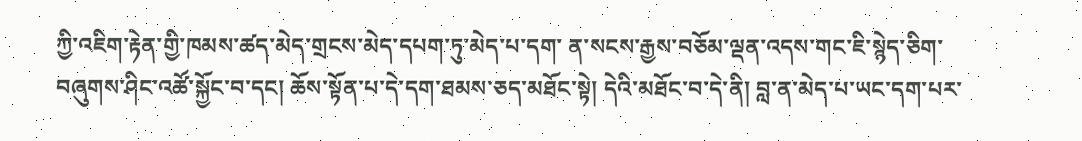ཀྱི་འཇིག་རྟེན་གྱི་ཁམས་ཚད་མེད་གྲངས་མེད་དཔག་ཏུ་མེད་པ་དག་ ན་སངས་རྒྱས་བཅོམ་ལྡན་འདས་གང་ཇི་སྙེད་ཅིག་བཞུགས་ཤིང་འཚོ་སྐྱོང་བ་དང། ཆོས་སྟོན་པ་དེ་དག་ཐམས་ཅད་མཐོང་སྟེ། དེའི་མཐོང་བ་དེ་ནི། བླ་ན་མེད་པ་ཡང་དག་པར་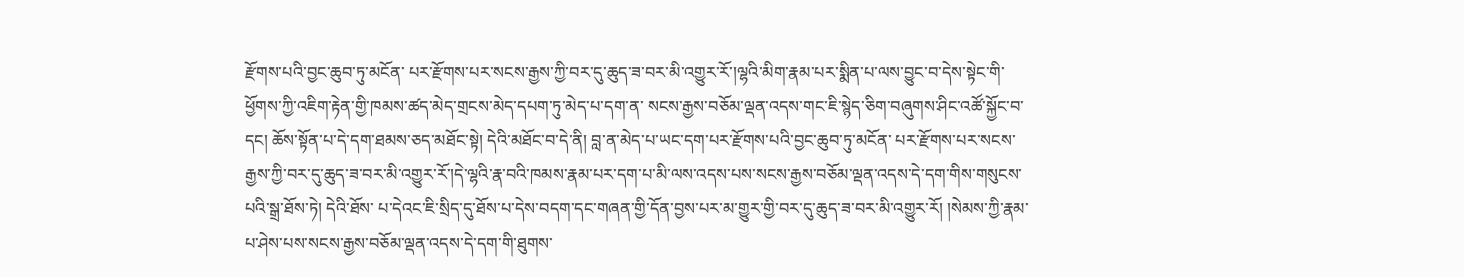རྫོགས་པའི་བྱང་ཆུབ་ཏུ་མངོན་ པར་རྫོགས་པར་སངས་རྒྱས་ཀྱི་བར་དུ་ཆུད་ཟ་བར་མི་འགྱུར་རོ་།ལྷའི་མིག་རྣམ་པར་སྨིན་པ་ལས་བྱུང་བ་དེས་སྟེང་གི་ཕྱོགས་ཀྱི་འཇིག་རྟེན་གྱི་ཁམས་ཚད་མེད་གྲངས་མེད་དཔག་ཏུ་མེད་པ་དག་ན་ སངས་རྒྱས་བཅོམ་ལྡན་འདས་གང་ཇི་སྙེད་ཅིག་བཞུགས་ཤིང་འཚོ་སྐྱོང་བ་དང། ཆོས་སྟོན་པ་དེ་དག་ཐམས་ཅད་མཐོང་སྟེ། དེའི་མཐོང་བ་དེ་ནི། བླ་ན་མེད་པ་ཡང་དག་པར་རྫོགས་པའི་བྱང་ཆུབ་ཏུ་མངོན་ པར་རྫོགས་པར་སངས་རྒྱས་ཀྱི་བར་དུ་ཆུད་ཟ་བར་མི་འགྱུར་རོ་།དེ་ལྷའི་རྣ་བའི་ཁམས་རྣམ་པར་དག་པ་མི་ལས་འདས་པས་སངས་རྒྱས་བཅོམ་ལྡན་འདས་དེ་དག་གིས་གསུངས་པའི་སྒྲ་ཐོས་ཏེ། དེའི་ཐོས་ པ་དེའང་ཇི་སྲིད་དུ་ཐོས་པ་དེས་བདག་དང་གཞན་གྱི་དོན་བྱས་པར་མ་གྱུར་གྱི་བར་དུ་ཆུད་ཟ་བར་མི་འགྱུར་རོ། །སེམས་ཀྱི་རྣམ་པ་ཤེས་པས་སངས་རྒྱས་བཅོམ་ལྡན་འདས་དེ་དག་གི་ཐུགས་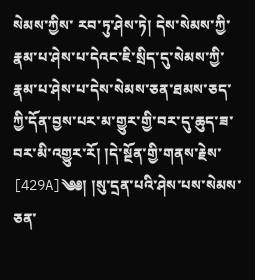སེམས་ཀྱིས་ རབ་ཏུ་ཤེས་ཏེ། དེས་སེམས་ཀྱི་རྣམ་པ་ཤེས་པ་དེའང་ཇི་སྲིད་དུ་སེམས་ཀྱི་རྣམ་པ་ཤེས་པ་དེས་སེམས་ཅན་ཐམས་ཅད་ཀྱི་དོན་བྱས་པར་མ་གྱུར་གྱི་བར་དུ་ཆུད་ཟ་བར་མི་འགྱུར་རོ། །དེ་སྔོན་གྱི་གནས་རྗེས་ [429A]༄༅། །སུ་དྲན་པའི་ཤེས་པས་སེམས་ཅན་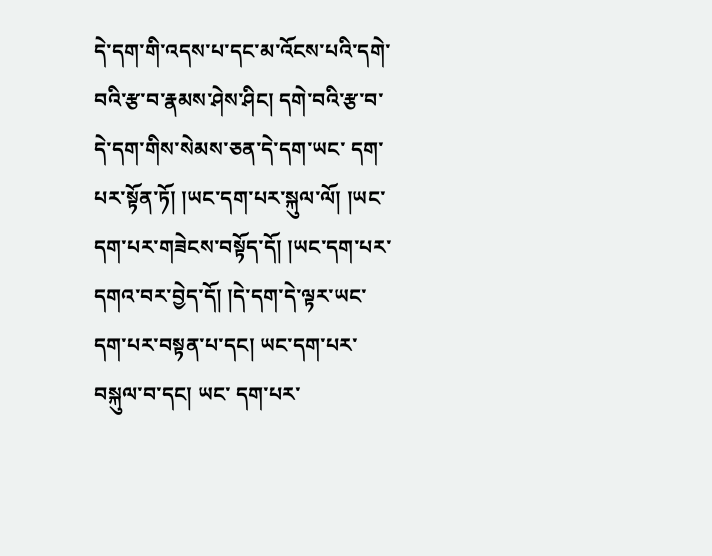དེ་དག་གི་འདས་པ་དང་མ་འོངས་པའི་དགེ་བའི་རྩ་བ་རྣམས་ཤེས་ཤིང། དགེ་བའི་རྩ་བ་དེ་དག་གིས་སེམས་ཅན་དེ་དག་ཡང་ དག་པར་སྟོན་ཏོ། །ཡང་དག་པར་སྐུལ་ལོ། །ཡང་དག་པར་གཟེངས་བསྟོད་དོ། །ཡང་དག་པར་དགའ་བར་བྱེད་དོ། །དེ་དག་དེ་ལྟར་ཡང་དག་པར་བསྟན་པ་དང། ཡང་དག་པར་བསྐུལ་བ་དང། ཡང་ དག་པར་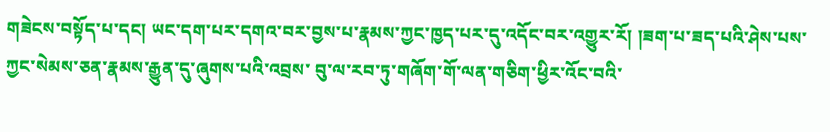གཟེངས་བསྟོད་པ་དང། ཡང་དག་པར་དགའ་བར་བྱས་པ་རྣམས་ཀྱང་ཁྱད་པར་དུ་འདོང་བར་འགྱུར་རོ། །ཟག་པ་ཟད་པའི་ཤེས་པས་ཀྱང་སེམས་ཅན་རྣམས་རྒྱུན་དུ་ཞུགས་པའི་འབྲས་ བུ་ལ་རབ་ཏུ་གཞོག་གོ་ལན་གཅིག་ཕྱིར་འོང་བའི་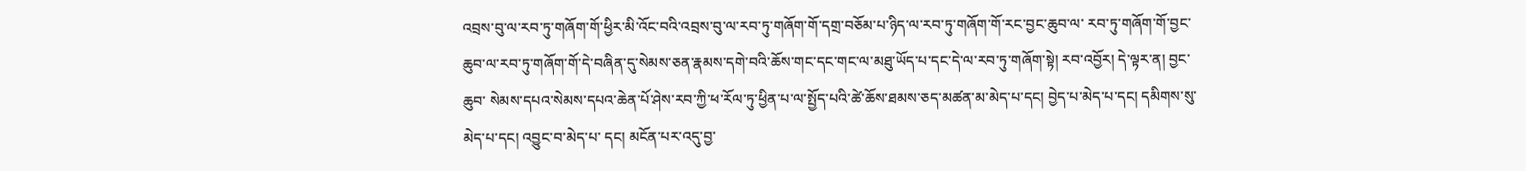འབྲས་བུ་ལ་རབ་ཏུ་གཞོག་གོ་ཕྱིར་མི་འོང་བའི་འབྲས་བུ་ལ་རབ་ཏུ་གཞོག་གོ་དགྲ་བཅོམ་པ་ཉིད་ལ་རབ་ཏུ་གཞོག་གོ་རང་བྱང་ཆུབ་ལ་ རབ་ཏུ་གཞོག་གོ་བྱང་ཆུབ་ལ་རབ་ཏུ་གཞོག་གོ་དེ་བཞིན་དུ་སེམས་ཅན་རྣམས་དགེ་བའི་ཆོས་གང་དང་གང་ལ་མཐུ་ཡོད་པ་དང་དེ་ལ་རབ་ཏུ་གཞོག་སྟེ། རབ་འབྱོར། དེ་ལྟར་ན། བྱང་ཆུབ་ སེམས་དཔའ་སེམས་དཔའ་ཆེན་པོ་ཤེས་རབ་ཀྱི་ཕ་རོལ་ཏུ་ཕྱིན་པ་ལ་སྤྱོད་པའི་ཚེ་ཆོས་ཐམས་ཅད་མཚན་མ་མེད་པ་དང། བྱེད་པ་མེད་པ་དང། དམིགས་སུ་མེད་པ་དང། འབྱུང་བ་མེད་པ་ དང། མངོན་པར་འདུ་བྱ་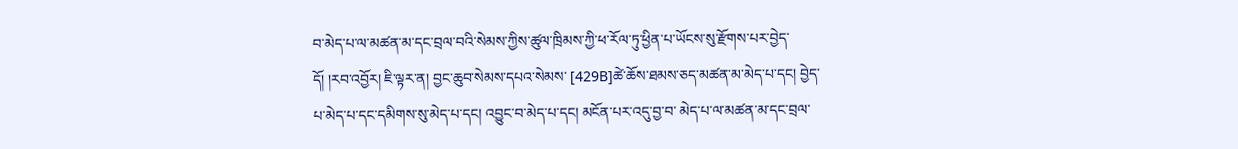བ་མེད་པ་ལ་མཚན་མ་དང་བྲལ་བའི་སེམས་ཀྱིས་ཚུལ་ཁྲིམས་ཀྱི་ཕ་རོལ་ཏུ་ཕྱིན་པ་ཡོངས་སུ་རྫོགས་པར་བྱེད་དོ། །རབ་འབྱོར། ཇི་ལྟར་ན། བྱང་ཆུབ་སེམས་དཔའ་སེམས་ [429B]ཚེ་ཆོས་ཐམས་ཅད་མཚན་མ་མེད་པ་དང། བྱེད་པ་མེད་པ་དང་དམིགས་སུ་མེད་པ་དང། འབྱུང་བ་མེད་པ་དང། མངོན་པར་འདུ་བྱ་བ་ མེད་པ་ལ་མཚན་མ་དང་བྲལ་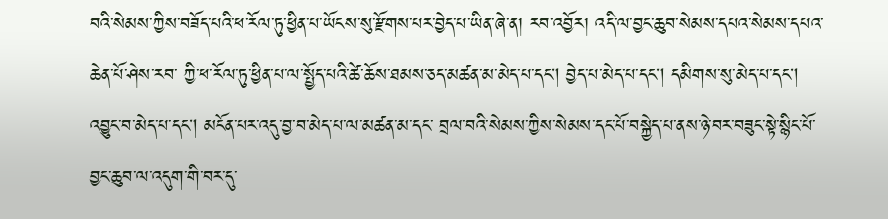བའི་སེམས་ཀྱིས་བཟོད་པའི་ཕ་རོལ་ཏུ་ཕྱིན་པ་ཡོངས་སུ་རྫོགས་པར་བྱེད་པ་ཡིན་ཞེ་ན། རབ་འབྱོར། འདི་ལ་བྱང་ཆུབ་སེམས་དཔའ་སེམས་དཔའ་ཆེན་པོ་ཤེས་རབ་ ཀྱི་ཕ་རོལ་ཏུ་ཕྱིན་པ་ལ་སྤྱོད་པའི་ཚེ་ཆོས་ཐམས་ཅད་མཚན་མ་མེད་པ་དང། བྱེད་པ་མེད་པ་དང། དམིགས་སུ་མེད་པ་དང། འབྱུང་བ་མེད་པ་དང། མངོན་པར་འདུ་བྱ་བ་མེད་པ་ལ་མཚན་མ་དང་ བྲལ་བའི་སེམས་ཀྱིས་སེམས་དང་པོ་བསྐྱེད་པ་ནས་ཉེ་བར་བཟུང་སྟེ་སྙིང་པོ་བྱང་ཆུབ་ལ་འདུག་གི་བར་དུ་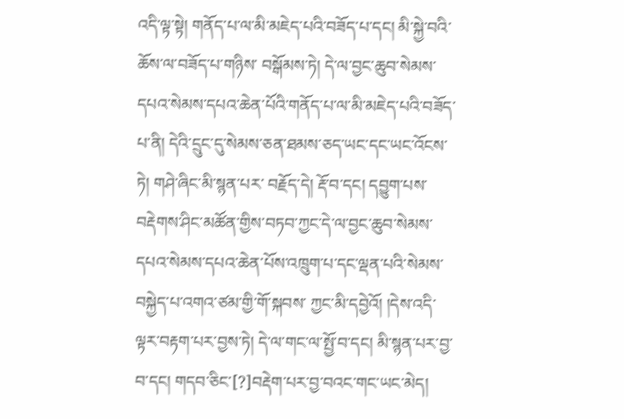འདི་ལྟ་སྟེ། གནོད་པ་ལ་མི་མཇེད་པའི་བཟོད་པ་དང། མི་སྐྱེ་བའི་ཆོས་ལ་བཟོད་པ་གཉིས་ བསྒོམས་ཏེ། དེ་ལ་བྱང་ཆུབ་སེམས་དཔའ་སེམས་དཔའ་ཆེན་པོའི་གནོད་པ་ལ་མི་མཇེད་པའི་བཟོད་པ་ནི། དེའི་དྲུང་དུ་སེམས་ཅན་ཐམས་ཅད་ཡང་དང་ཡང་འོངས་ཏེ། གཤེ་ཞིང་མི་སྙན་པར་ བརྗོད་དེ། རྡོ་བ་དང། དབྱུག་པས་བརྡེགས་ཤིང་མཚོན་གྱིས་བཏབ་ཀྱང་དེ་ལ་བྱང་ཆུབ་སེམས་དཔའ་སེམས་དཔའ་ཆེན་པོས་འཁྲུག་པ་དང་ལྡན་པའི་སེམས་བསྐྱེད་པ་འགའ་ཙམ་གྱི་གོ་སྐབས་ ཀྱང་མི་དབྱེའོ། །དེས་འདི་ལྟར་བརྟག་པར་བྱས་ཏེ། དེ་ལ་གང་ལ་སྤྱོ་བ་དང། མི་སྙན་པར་བྱ་བ་དང། གདབ་ཅིང་[?]བརྡེག་པར་བྱ་བའང་གང་ཡང་མེད།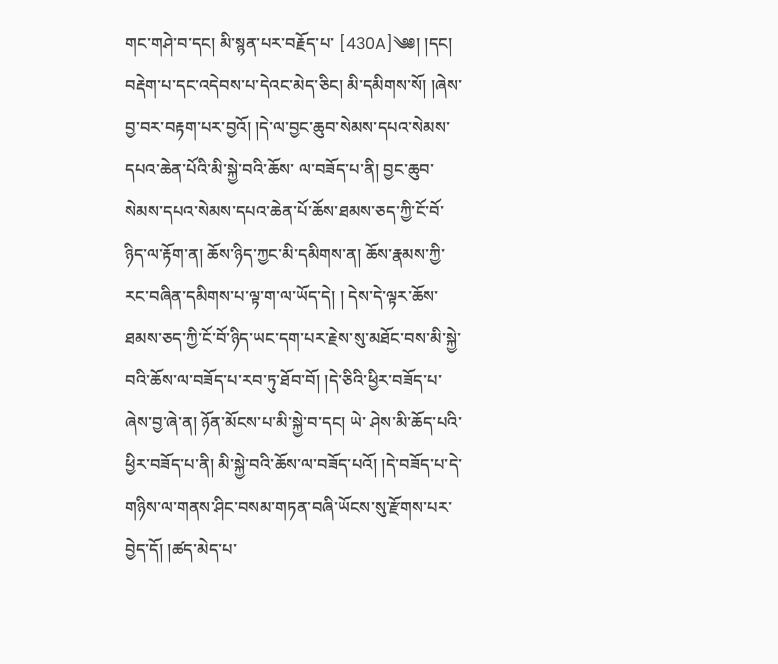གང་གཤེ་བ་དང། མི་སྙན་པར་བརྗོད་པ་ [430A]༄༅། །དང། བརྡེག་པ་དང་འདེབས་པ་དེའང་མེད་ཅིང། མི་དམིགས་སོ། །ཞེས་བྱ་བར་བརྟག་པར་བྱའོ། །དེ་ལ་བྱང་ཆུབ་སེམས་དཔའ་སེམས་དཔའ་ཆེན་པོའི་མི་སྐྱེ་བའི་ཆོས་ ལ་བཟོད་པ་ནི། བྱང་ཆུབ་སེམས་དཔའ་སེམས་དཔའ་ཆེན་པོ་ཆོས་ཐམས་ཅད་ཀྱི་ངོ་བོ་ཉིད་ལ་རྟོག་ན། ཆོས་ཉིད་ཀྱང་མི་དམིགས་ན། ཆོས་རྣམས་ཀྱི་རང་བཞིན་དམིགས་པ་ལྟ་ག་ལ་ཡོད་དེ། ། དེས་དེ་ལྟར་ཆོས་ཐམས་ཅད་ཀྱི་ངོ་བོ་ཉིད་ཡང་དག་པར་རྗེས་སུ་མཐོང་བས་མི་སྐྱེ་བའི་ཆོས་ལ་བཟོད་པ་རབ་ཏུ་ཐོབ་བོ། །དེ་ཅིའི་ཕྱིར་བཟོད་པ་ཞེས་བྱ་ཞེ་ན། ཉོན་མོངས་པ་མི་སྐྱེ་བ་དང། ཡེ་ ཤེས་མི་ཆོད་པའི་ཕྱིར་བཟོད་པ་ནི། མི་སྐྱེ་བའི་ཆོས་ལ་བཟོད་པའོ། །དེ་བཟོད་པ་དེ་གཉིས་ལ་གནས་ཤིང་བསམ་གཏན་བཞི་ཡོངས་སུ་རྫོགས་པར་བྱེད་དོ། །ཚད་མེད་པ་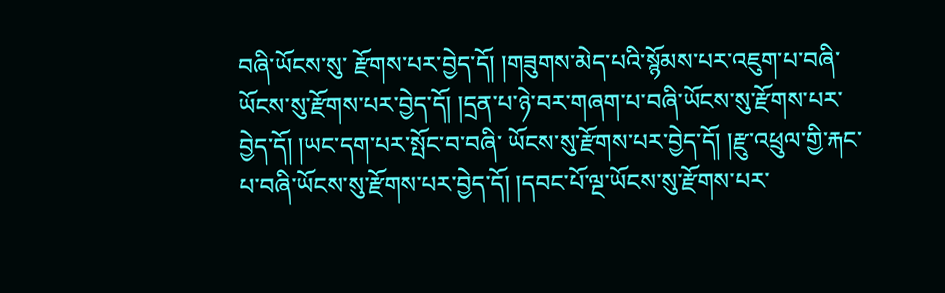བཞི་ཡོངས་སུ་ རྫོགས་པར་བྱེད་དོ། །གཟུགས་མེད་པའི་སྙོམས་པར་འཇུག་པ་བཞི་ཡོངས་སུ་རྫོགས་པར་བྱེད་དོ། །དྲན་པ་ཉེ་བར་གཞག་པ་བཞི་ཡོངས་སུ་རྫོགས་པར་བྱེད་དོ། །ཡང་དག་པར་སྤོང་བ་བཞི་ ཡོངས་སུ་རྫོགས་པར་བྱེད་དོ། །རྫུ་འཕྲུལ་གྱི་རྐང་པ་བཞི་ཡོངས་སུ་རྫོགས་པར་བྱེད་དོ། །དབང་པོ་ལྔ་ཡོངས་སུ་རྫོགས་པར་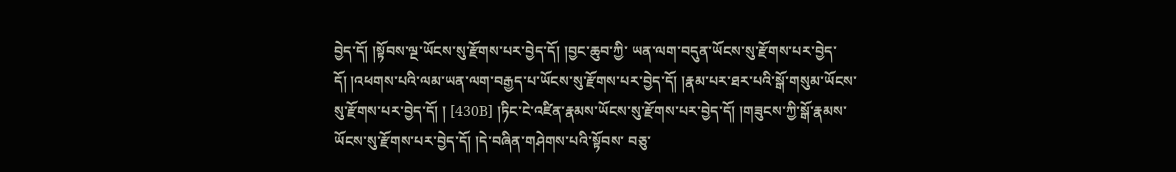བྱེད་དོ། །སྟོབས་ལྔ་ཡོངས་སུ་རྫོགས་པར་བྱེད་དོ། །བྱང་ཆུབ་ཀྱི་ ཡན་ལག་བདུན་ཡོངས་སུ་རྫོགས་པར་བྱེད་དོ། །འཕགས་པའི་ལམ་ཡན་ལག་བརྒྱད་པ་ཡོངས་སུ་རྫོགས་པར་བྱེད་དོ། །རྣམ་པར་ཐར་པའི་སྒོ་གསུམ་ཡོངས་སུ་རྫོགས་པར་བྱེད་དོ། ། [430B] །ཏིང་ངེ་འཛིན་རྣམས་ཡོངས་སུ་རྫོགས་པར་བྱེད་དོ། །གཟུངས་ཀྱི་སྒོ་རྣམས་ཡོངས་སུ་རྫོགས་པར་བྱེད་དོ། །དེ་བཞིན་གཤེགས་པའི་སྟོབས་ བཅུ་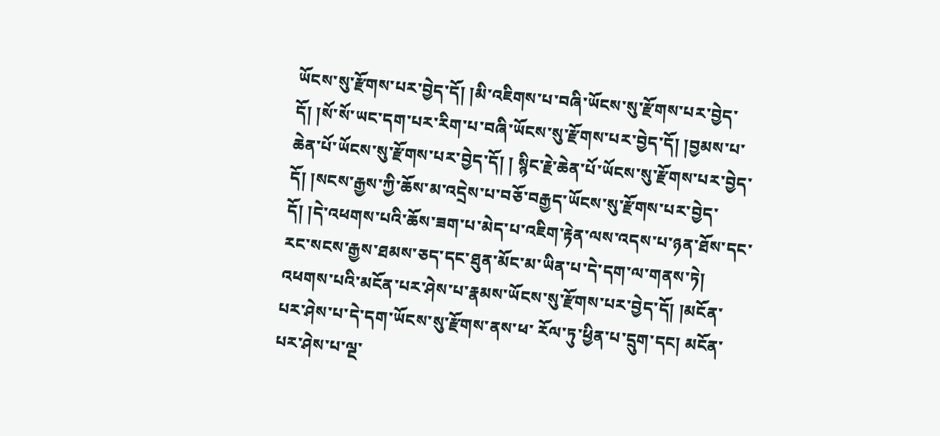ཡོངས་སུ་རྫོགས་པར་བྱེད་དོ། །མི་འཇིགས་པ་བཞི་ཡོངས་སུ་རྫོགས་པར་བྱེད་དོ། །སོ་སོ་ཡང་དག་པར་རིག་པ་བཞི་ཡོངས་སུ་རྫོགས་པར་བྱེད་དོ། །བྱམས་པ་ཆེན་པོ་ཡོངས་སུ་རྫོགས་པར་བྱེད་དོ། ། སྙིང་རྗེ་ཆེན་པོ་ཡོངས་སུ་རྫོགས་པར་བྱེད་དོ། །སངས་རྒྱས་ཀྱི་ཆོས་མ་འདྲེས་པ་བཅོ་བརྒྱད་ཡོངས་སུ་རྫོགས་པར་བྱེད་དོ། །དེ་འཕགས་པའི་ཆོས་ཟག་པ་མེད་པ་འཇིག་རྟེན་ལས་འདས་པ་ཉན་ཐོས་དང་ རང་སངས་རྒྱས་ཐམས་ཅད་དང་ཐུན་མོང་མ་ཡིན་པ་དེ་དག་ལ་གནས་ཏེ། འཕགས་པའི་མངོན་པར་ཤེས་པ་རྣམས་ཡོངས་སུ་རྫོགས་པར་བྱེད་དོ། །མངོན་པར་ཤེས་པ་དེ་དག་ཡོངས་སུ་རྫོགས་ནས་ཕ་ རོལ་ཏུ་ཕྱིན་པ་དྲུག་དང། མངོན་པར་ཤེས་པ་ལྔ་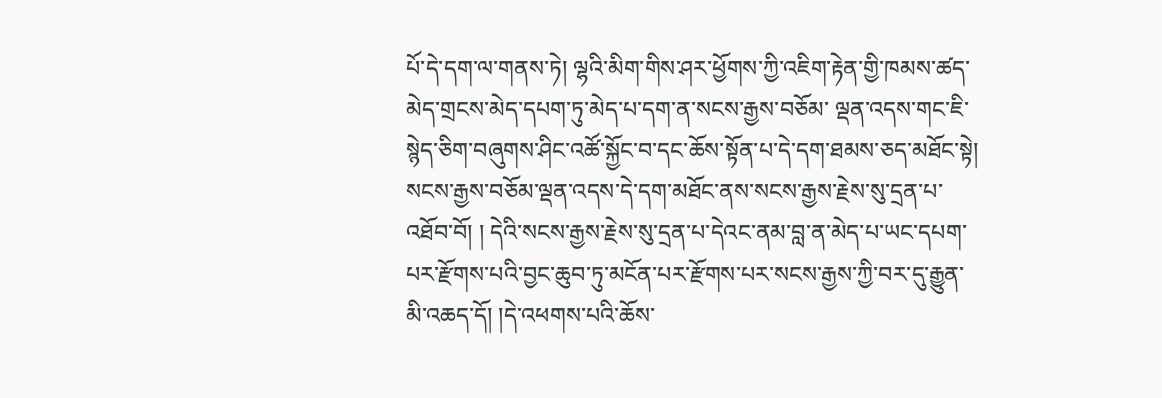པོ་དེ་དག་ལ་གནས་ཏེ། ལྷའི་མིག་གིས་ཤར་ཕྱོགས་ཀྱི་འཇིག་རྟེན་གྱི་ཁམས་ཚད་མེད་གྲངས་མེད་དཔག་ཏུ་མེད་པ་དག་ན་སངས་རྒྱས་བཅོམ་ ལྡན་འདས་གང་ཇི་སྙེད་ཅིག་བཞུགས་ཤིང་འཚོ་སྐྱོང་བ་དང་ཆོས་སྟོན་པ་དེ་དག་ཐམས་ཅད་མཐོང་སྟེ། སངས་རྒྱས་བཅོམ་ལྡན་འདས་དེ་དག་མཐོང་ནས་སངས་རྒྱས་རྗེས་སུ་དྲན་པ་འཐོབ་བོ། ། དེའི་སངས་རྒྱས་རྗེས་སུ་དྲན་པ་དེའང་ནམ་བླ་ན་མེད་པ་ཡང་དཔག་པར་རྫོགས་པའི་བྱང་ཆུབ་ཏུ་མངོན་པར་རྫོགས་པར་སངས་རྒྱས་ཀྱི་བར་དུ་རྒྱུན་མི་འཆད་དོ། །དེ་འཕགས་པའི་ཆོས་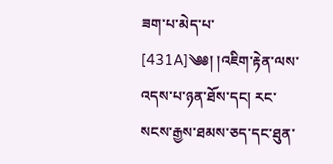ཟག་པ་མེད་པ་ [431A]༄༅། །འཇིག་རྟེན་ལས་འདས་པ་ཉན་ཐོས་དང། རང་སངས་རྒྱས་ཐམས་ཅད་དང་ཐུན་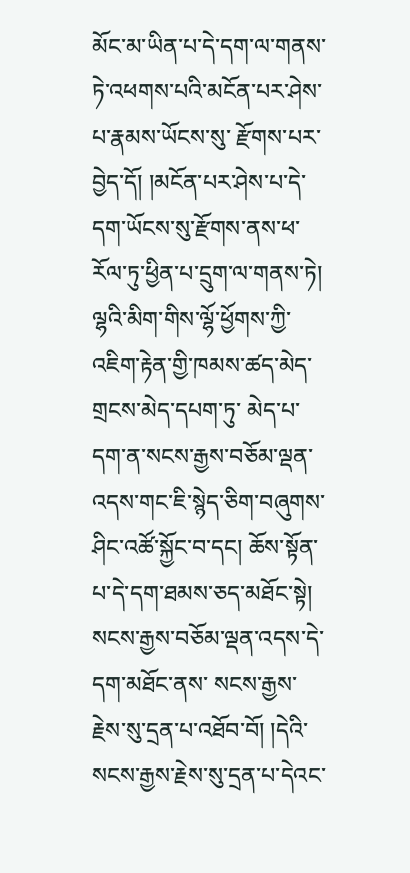མོང་མ་ཡིན་པ་དེ་དག་ལ་གནས་ཏེ་འཕགས་པའི་མངོན་པར་ཤེས་པ་རྣམས་ཡོངས་སུ་ རྫོགས་པར་བྱེད་དོ། །མངོན་པར་ཤེས་པ་དེ་དག་ཡོངས་སུ་རྫོགས་ནས་ཕ་རོལ་ཏུ་ཕྱིན་པ་དྲུག་ལ་གནས་ཏེ། ལྷའི་མིག་གིས་ལྷོ་ཕྱོགས་ཀྱི་འཇིག་རྟེན་གྱི་ཁམས་ཚད་མེད་གྲངས་མེད་དཔག་ཏུ་ མེད་པ་དག་ན་སངས་རྒྱས་བཅོམ་ལྡན་འདས་གང་ཇི་སྙེད་ཅིག་བཞུགས་ཤིང་འཚོ་སྐྱོང་བ་དང། ཆོས་སྟོན་པ་དེ་དག་ཐམས་ཅད་མཐོང་སྟེ། སངས་རྒྱས་བཅོམ་ལྡན་འདས་དེ་དག་མཐོང་ནས་ སངས་རྒྱས་རྗེས་སུ་དྲན་པ་འཐོབ་བོ། །དེའི་སངས་རྒྱས་རྗེས་སུ་དྲན་པ་དེའང་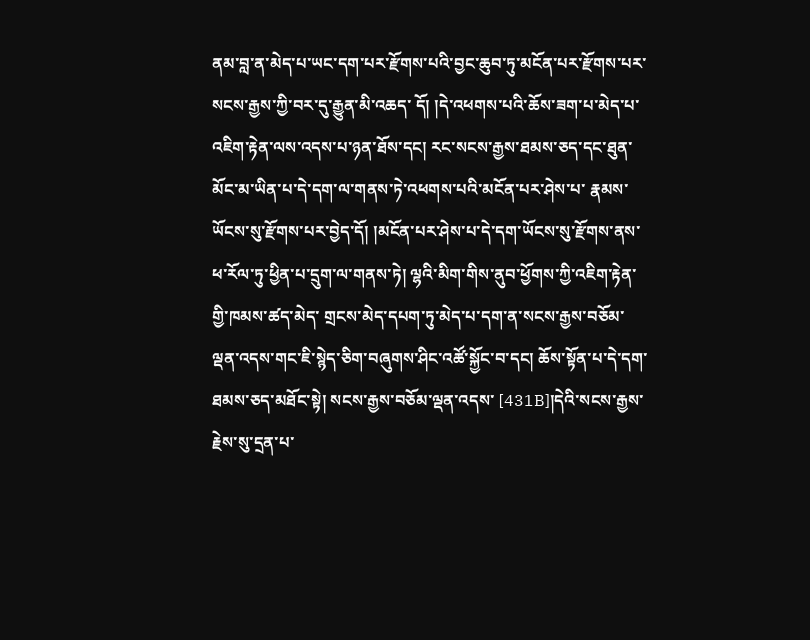ནམ་བླ་ན་མེད་པ་ཡང་དག་པར་རྫོགས་པའི་བྱང་ཆུབ་ཏུ་མངོན་པར་རྫོགས་པར་སངས་རྒྱས་ཀྱི་བར་དུ་རྒྱུན་མི་འཆད་ དོ། །དེ་འཕགས་པའི་ཆོས་ཟག་པ་མེད་པ་འཇིག་རྟེན་ལས་འདས་པ་ཉན་ཐོས་དང། རང་སངས་རྒྱས་ཐམས་ཅད་དང་ཐུན་མོང་མ་ཡིན་པ་དེ་དག་ལ་གནས་ཏེ་འཕགས་པའི་མངོན་པར་ཤེས་པ་ རྣམས་ཡོངས་སུ་རྫོགས་པར་བྱེད་དོ། །མངོན་པར་ཤེས་པ་དེ་དག་ཡོངས་སུ་རྫོགས་ནས་ཕ་རོལ་ཏུ་ཕྱིན་པ་དྲུག་ལ་གནས་ཏེ། ལྷའི་མིག་གིས་ནུབ་ཕྱོགས་ཀྱི་འཇིག་རྟེན་གྱི་ཁམས་ཚད་མེད་ གྲངས་མེད་དཔག་ཏུ་མེད་པ་དག་ན་སངས་རྒྱས་བཅོམ་ལྡན་འདས་གང་ཇི་སྙེད་ཅིག་བཞུགས་ཤིང་འཚོ་སྐྱོང་བ་དང། ཆོས་སྟོན་པ་དེ་དག་ཐམས་ཅད་མཐོང་སྟེ། སངས་རྒྱས་བཅོམ་ལྡན་འདས་ [431B]།དེའི་སངས་རྒྱས་རྗེས་སུ་དྲན་པ་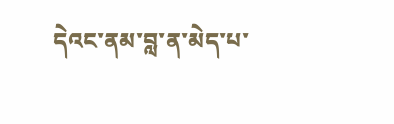དེའང་ནམ་བླ་ན་མེད་པ་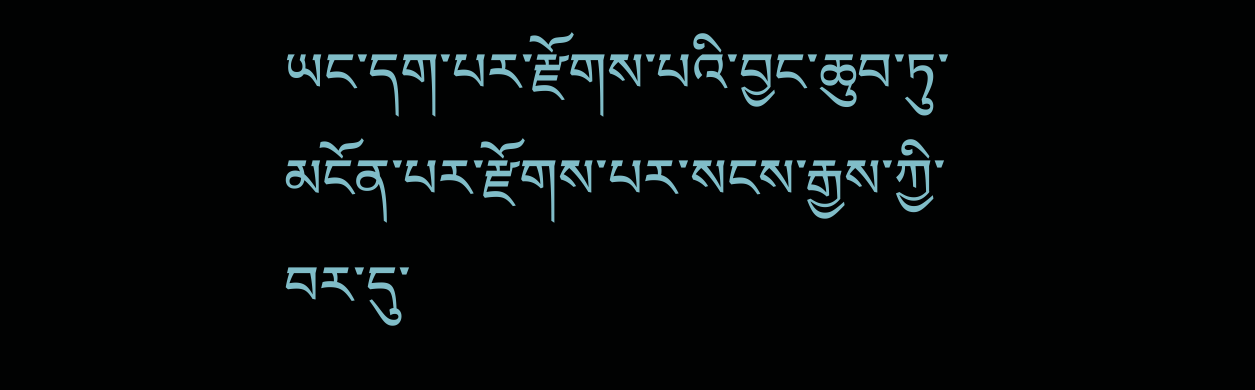ཡང་དག་པར་རྫོགས་པའི་བྱང་ཆུབ་ཏུ་མངོན་པར་རྫོགས་པར་སངས་རྒྱས་ཀྱི་བར་དུ་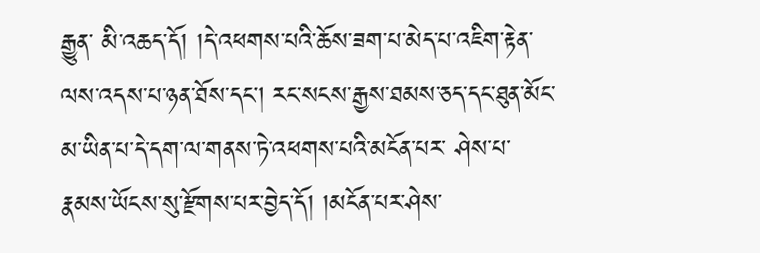རྒྱུན་ མི་འཆད་དོ། །དེ་འཕགས་པའི་ཆོས་ཟག་པ་མེད་པ་འཇིག་རྟེན་ལས་འདས་པ་ཉན་ཐོས་དང། རང་སངས་རྒྱས་ཐམས་ཅད་དང་ཐུན་མོང་མ་ཡིན་པ་དེ་དག་ལ་གནས་ཏེ་འཕགས་པའི་མངོན་པར་ ཤེས་པ་རྣམས་ཡོངས་སུ་རྫོགས་པར་བྱེད་དོ། །མངོན་པར་ཤེས་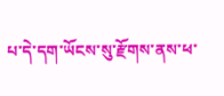པ་དེ་དག་ཡོངས་སུ་རྫོགས་ནས་ཕ་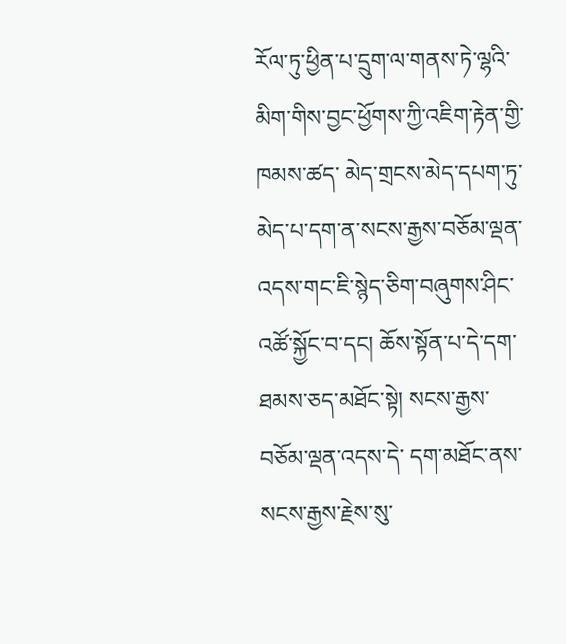རོལ་ཏུ་ཕྱིན་པ་དྲུག་ལ་གནས་ཏེ་ལྷའི་མིག་གིས་བྱང་ཕྱོགས་ཀྱི་འཇིག་རྟེན་གྱི་ཁམས་ཚད་ མེད་གྲངས་མེད་དཔག་ཏུ་མེད་པ་དག་ན་སངས་རྒྱས་བཅོམ་ལྡན་འདས་གང་ཇི་སྙེད་ཅིག་བཞུགས་ཤིང་འཚོ་སྐྱོང་བ་དང། ཆོས་སྟོན་པ་དེ་དག་ཐམས་ཅད་མཐོང་སྟེ། སངས་རྒྱས་བཅོམ་ལྡན་འདས་དེ་ དག་མཐོང་ནས་སངས་རྒྱས་རྗེས་སུ་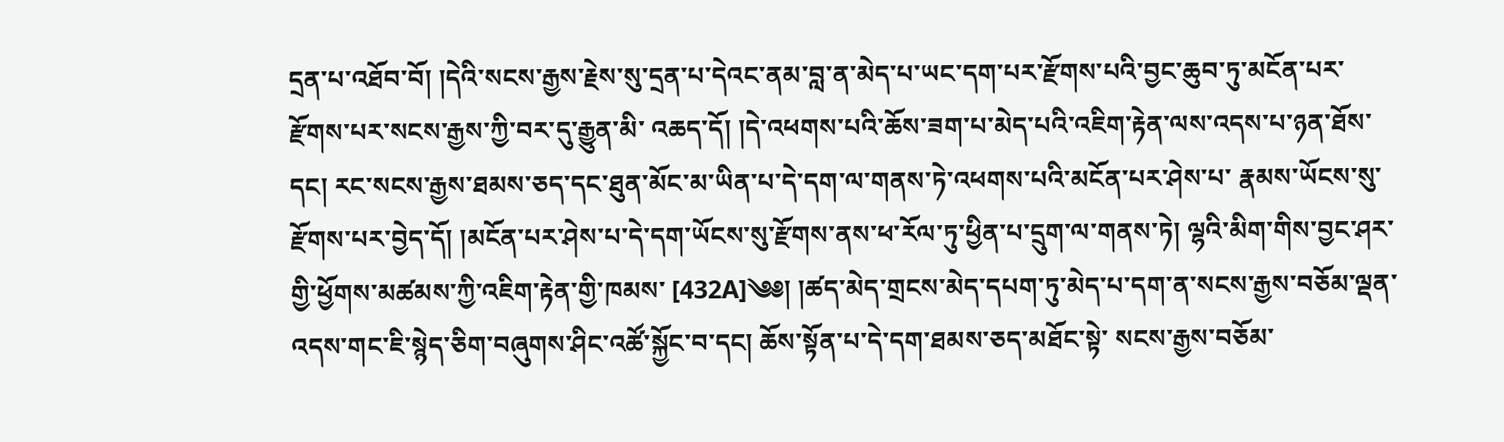དྲན་པ་འཐོབ་བོ། །དེའི་སངས་རྒྱས་རྗེས་སུ་དྲན་པ་དེའང་ནམ་བླ་ན་མེད་པ་ཡང་དག་པར་རྫོགས་པའི་བྱང་ཆུབ་ཏུ་མངོན་པར་རྫོགས་པར་སངས་རྒྱས་ཀྱི་བར་དུ་རྒྱུན་མི་ འཆད་དོ། །དེ་འཕགས་པའི་ཆོས་ཟག་པ་མེད་པའི་འཇིག་རྟེན་ལས་འདས་པ་ཉན་ཐོས་དང། རང་སངས་རྒྱས་ཐམས་ཅད་དང་ཐུན་མོང་མ་ཡིན་པ་དེ་དག་ལ་གནས་ཏེ་འཕགས་པའི་མངོན་པར་ཤེས་པ་ རྣམས་ཡོངས་སུ་རྫོགས་པར་བྱེད་དོ། །མངོན་པར་ཤེས་པ་དེ་དག་ཡོངས་སུ་རྫོགས་ནས་ཕ་རོལ་ཏུ་ཕྱིན་པ་དྲུག་ལ་གནས་ཏེ། ལྷའི་མིག་གིས་བྱང་ཤར་གྱི་ཕྱོགས་མཚམས་ཀྱི་འཇིག་རྟེན་གྱི་ཁམས་ [432A]༄༅། །ཚད་མེད་གྲངས་མེད་དཔག་ཏུ་མེད་པ་དག་ན་སངས་རྒྱས་བཅོམ་ལྡན་འདས་གང་ཇི་སྙེད་ཅིག་བཞུགས་ཤིང་འཚོ་སྐྱོང་བ་དང། ཆོས་སྟོན་པ་དེ་དག་ཐམས་ཅད་མཐོང་སྟེ་ སངས་རྒྱས་བཅོམ་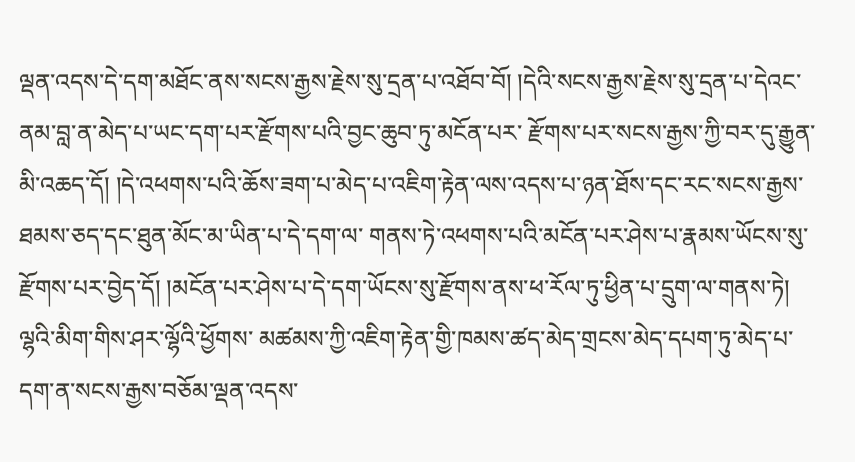ལྡན་འདས་དེ་དག་མཐོང་ནས་སངས་རྒྱས་རྗེས་སུ་དྲན་པ་འཐོབ་བོ། །དེའི་སངས་རྒྱས་རྗེས་སུ་དྲན་པ་དེའང་ནམ་བླ་ན་མེད་པ་ཡང་དག་པར་རྫོགས་པའི་བྱང་ཆུབ་ཏུ་མངོན་པར་ རྫོགས་པར་སངས་རྒྱས་ཀྱི་བར་དུ་རྒྱུན་མི་འཆད་དོ། །དེ་འཕགས་པའི་ཆོས་ཟག་པ་མེད་པ་འཇིག་རྟེན་ལས་འདས་པ་ཉན་ཐོས་དང་རང་སངས་རྒྱས་ཐམས་ཅད་དང་ཐུན་མོང་མ་ཡིན་པ་དེ་དག་ལ་ གནས་ཏེ་འཕགས་པའི་མངོན་པར་ཤེས་པ་རྣམས་ཡོངས་སུ་རྫོགས་པར་བྱེད་དོ། །མངོན་པར་ཤེས་པ་དེ་དག་ཡོངས་སུ་རྫོགས་ནས་ཕ་རོལ་ཏུ་ཕྱིན་པ་དྲུག་ལ་གནས་ཏེ། ལྷའི་མིག་གིས་ཤར་ལྷོའི་ཕྱོགས་ མཚམས་ཀྱི་འཇིག་རྟེན་གྱི་ཁམས་ཚད་མེད་གྲངས་མེད་དཔག་ཏུ་མེད་པ་དག་ན་སངས་རྒྱས་བཅོམ་ལྡན་འདས་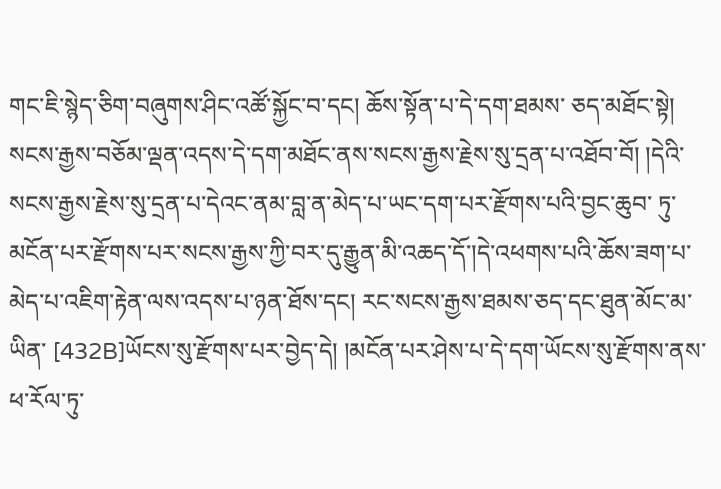གང་ཇི་སྙེད་ཅིག་བཞུགས་ཤིང་འཚོ་སྐྱོང་བ་དང། ཆོས་སྟོན་པ་དེ་དག་ཐམས་ ཅད་མཐོང་སྟེ། སངས་རྒྱས་བཅོམ་ལྡན་འདས་དེ་དག་མཐོང་ནས་སངས་རྒྱས་རྗེས་སུ་དྲན་པ་འཐོབ་བོ། །དེའི་སངས་རྒྱས་རྗེས་སུ་དྲན་པ་དེའང་ནམ་བླ་ན་མེད་པ་ཡང་དག་པར་རྫོགས་པའི་བྱང་ཆུབ་ ཏུ་མངོན་པར་རྫོགས་པར་སངས་རྒྱས་ཀྱི་བར་དུ་རྒྱུན་མི་འཆད་དོ་།དེ་འཕགས་པའི་ཆོས་ཟག་པ་མེད་པ་འཇིག་རྟེན་ལས་འདས་པ་ཉན་ཐོས་དང། རང་སངས་རྒྱས་ཐམས་ཅད་དང་ཐུན་མོང་མ་ཡིན་ [432B]ཡོངས་སུ་རྫོགས་པར་བྱེད་དེ། །མངོན་པར་ཤེས་པ་དེ་དག་ཡོངས་སུ་རྫོགས་ནས་ཕ་རོལ་ཏུ་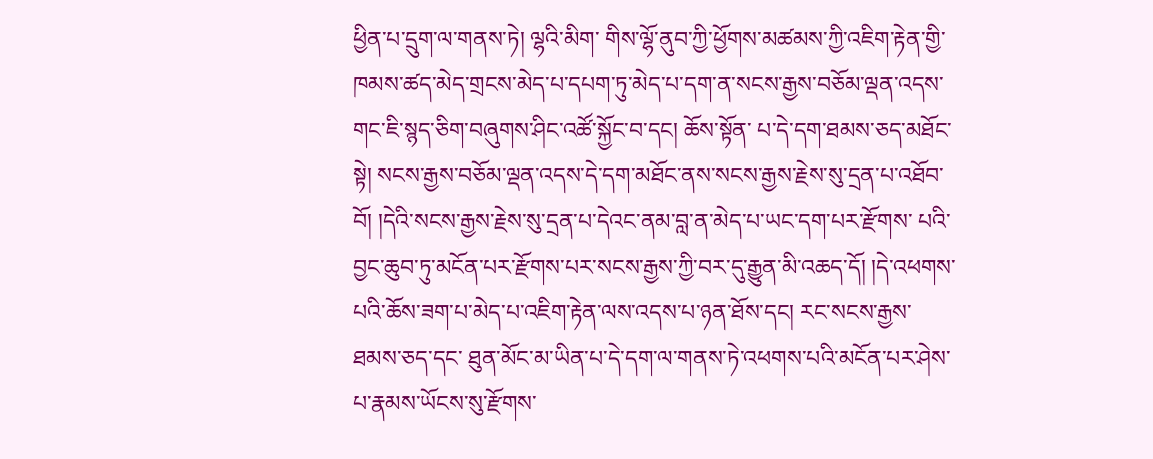ཕྱིན་པ་དྲུག་ལ་གནས་ཏེ། ལྷའི་མིག་ གིས་ལྷོ་ནུབ་ཀྱི་ཕྱོགས་མཚམས་ཀྱི་འཇིག་རྟེན་གྱི་ཁམས་ཚད་མེད་གྲངས་མེད་པ་དཔག་ཏུ་མེད་པ་དག་ན་སངས་རྒྱས་བཅོམ་ལྡན་འདས་གང་ཇི་སྙད་ཅིག་བཞུགས་ཤིང་འཚོ་སྐྱོང་བ་དང། ཆོས་སྟོན་ པ་དེ་དག་ཐམས་ཅད་མཐོང་སྟེ། སངས་རྒྱས་བཅོམ་ལྡན་འདས་དེ་དག་མཐོང་ནས་སངས་རྒྱས་རྗེས་སུ་དྲན་པ་འཐོབ་བོ། །དེའི་སངས་རྒྱས་རྗེས་སུ་དྲན་པ་དེའང་ནམ་བླ་ན་མེད་པ་ཡང་དག་པར་རྫོགས་ པའི་བྱང་ཆུབ་ཏུ་མངོན་པར་རྫོགས་པར་སངས་རྒྱས་ཀྱི་བར་དུ་རྒྱུན་མི་འཆད་དོ། །དེ་འཕགས་པའི་ཆོས་ཟག་པ་མེད་པ་འཇིག་རྟེན་ལས་འདས་པ་ཉན་ཐོས་དང། རང་སངས་རྒྱས་ཐམས་ཅད་དང་ ཐུན་མོང་མ་ཡིན་པ་དེ་དག་ལ་གནས་ཏེ་འཕགས་པའི་མངོན་པར་ཤེས་པ་རྣམས་ཡོངས་སུ་རྫོགས་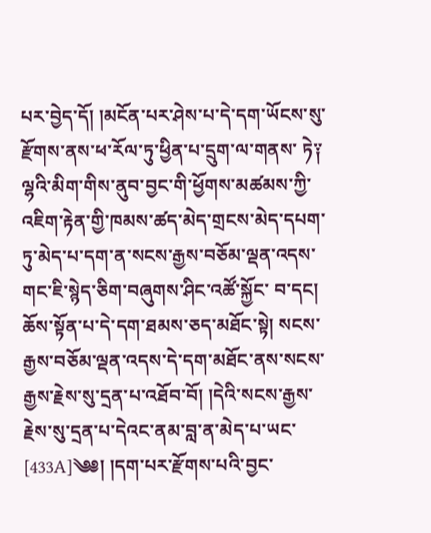པར་བྱེད་དོ། །མངོན་པར་ཤེས་པ་དེ་དག་ཡོངས་སུ་རྫོགས་ནས་ཕ་རོལ་ཏུ་ཕྱིན་པ་དྲུག་ལ་གནས་ ཏེ༑ ལྷའི་མིག་གིས་ནུབ་བྱང་གི་ཕྱོགས་མཚམས་ཀྱི་འཇིག་རྟེན་གྱི་ཁམས་ཚད་མེད་གྲངས་མེད་དཔག་ཏུ་མེད་པ་དག་ན་སངས་རྒྱས་བཅོམ་ལྡན་འདས་གང་ཇི་སྙེད་ཅིག་བཞུགས་ཤིང་འཚོ་སྐྱོང་ བ་དང། ཆོས་སྟོན་པ་དེ་དག་ཐམས་ཅད་མཐོང་སྟེ། སངས་རྒྱས་བཅོམ་ལྡན་འདས་དེ་དག་མཐོང་ནས་སངས་རྒྱས་རྗེས་སུ་དྲན་པ་འཐོབ་བོ། །དེའི་སངས་རྒྱས་རྗེས་སུ་དྲན་པ་དེའང་ནམ་བླ་ན་མེད་པ་ཡང་ [433A]༄༅། །དག་པར་རྫོགས་པའི་བྱང་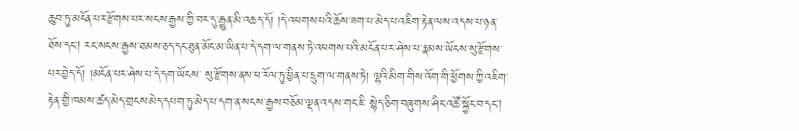ཆུབ་ཏུ་མངོན་པར་རྫོགས་པར་སངས་རྒྱས་ཀྱི་བར་དུ་རྒྱུན་མི་འཆད་དོ། །དེ་འཕགས་པའི་ཆོས་ཟག་པ་མེད་པ་འཇིག་རྟེན་ལས་འདས་པ་ཉན་ ཐོས་དང། རང་སངས་རྒྱས་ཐམས་ཅད་དང་ཐུན་མོང་མ་ཡིན་པ་དེ་དག་ལ་གནས་ཏེ་འཕགས་པའི་མངོན་པར་ཤེས་པ་རྣམས་ཡོངས་སུ་རྫོགས་པར་བྱེད་དོ། །མངོན་པར་ཤེས་པ་དེ་དག་ཡོངས་ སུ་རྫོགས་ནས་ཕ་རོལ་ཏུ་ཕྱིན་པ་དྲུག་ལ་གནས་ཏེ། ལྷའི་མིག་གིས་འོག་གི་ཕྱོགས་ཀྱི་འཇིག་རྟེན་གྱི་ཁམས་ཚད་མེད་གྲངས་མེད་དཔག་ཏུ་མེད་པ་དག་ན་སངས་རྒྱས་བཅོམ་ལྡན་འདས་གང་ཇི་ སྙེད་ཅིག་བཞུགས་ཤིང་འཚོ་སྐྱོང་བ་དང།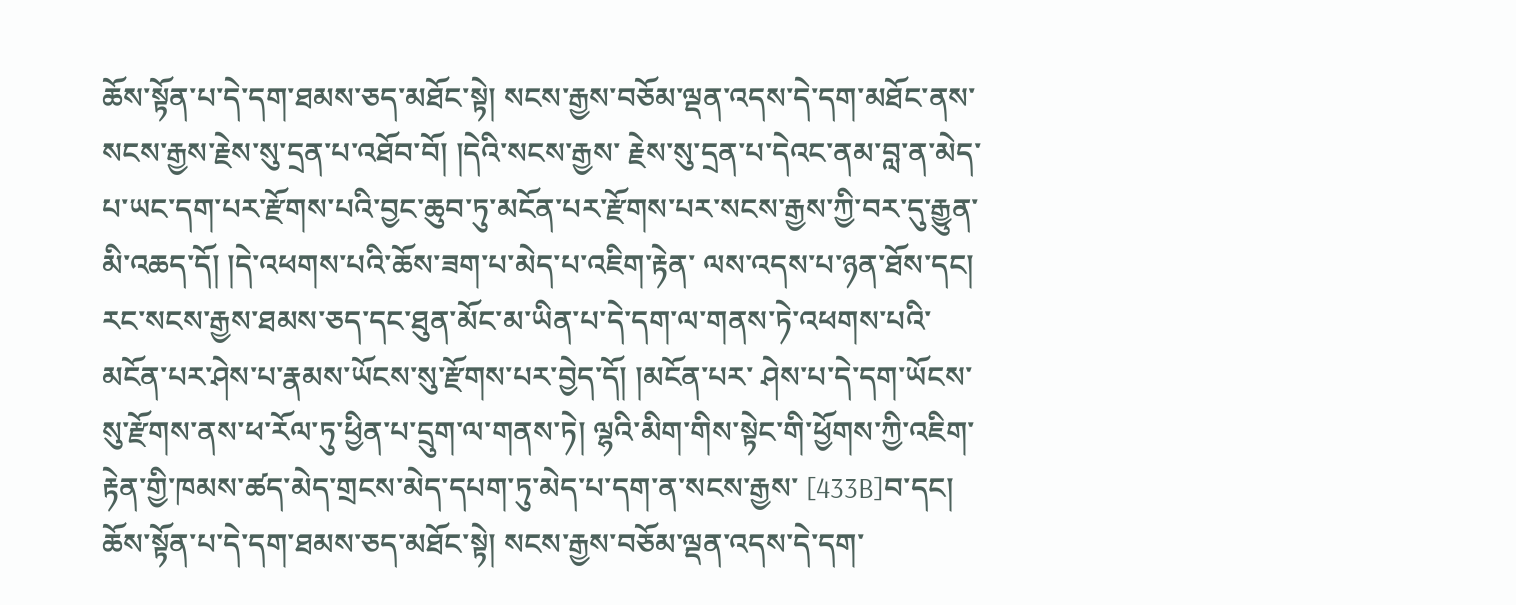ཆོས་སྟོན་པ་དེ་དག་ཐམས་ཅད་མཐོང་སྟེ། སངས་རྒྱས་བཅོམ་ལྡན་འདས་དེ་དག་མཐོང་ནས་སངས་རྒྱས་རྗེས་སུ་དྲན་པ་འཐོབ་བོ། །དེའི་སངས་རྒྱས་ རྗེས་སུ་དྲན་པ་དེའང་ནམ་བླ་ན་མེད་པ་ཡང་དག་པར་རྫོགས་པའི་བྱང་ཆུབ་ཏུ་མངོན་པར་རྫོགས་པར་སངས་རྒྱས་ཀྱི་བར་དུ་རྒྱུན་མི་འཆད་དོ། །དེ་འཕགས་པའི་ཆོས་ཟག་པ་མེད་པ་འཇིག་རྟེན་ ལས་འདས་པ་ཉན་ཐོས་དང། རང་སངས་རྒྱས་ཐམས་ཅད་དང་ཐུན་མོང་མ་ཡིན་པ་དེ་དག་ལ་གནས་ཏེ་འཕགས་པའི་མངོན་པར་ཤེས་པ་རྣམས་ཡོངས་སུ་རྫོགས་པར་བྱེད་དོ། །མངོན་པར་ ཤེས་པ་དེ་དག་ཡོངས་སུ་རྫོགས་ནས་ཕ་རོལ་ཏུ་ཕྱིན་པ་དྲུག་ལ་གནས་ཏེ། ལྷའི་མིག་གིས་སྟེང་གི་ཕྱོགས་ཀྱི་འཇིག་རྟེན་གྱི་ཁམས་ཚད་མེད་གྲངས་མེད་དཔག་ཏུ་མེད་པ་དག་ན་སངས་རྒྱས་ [433B]བ་དང། ཆོས་སྟོན་པ་དེ་དག་ཐམས་ཅད་མཐོང་སྟེ། སངས་རྒྱས་བཅོམ་ལྡན་འདས་དེ་དག་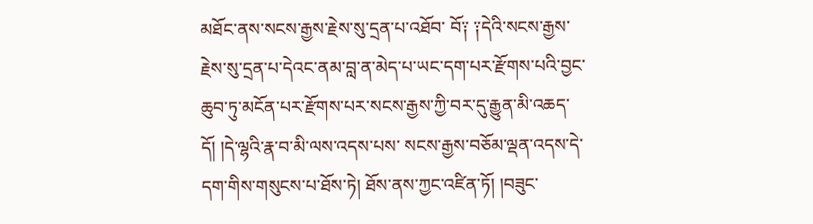མཐོང་ནས་སངས་རྒྱས་རྗེས་སུ་དྲན་པ་འཐོབ་ བོ༑ ༑དེའི་སངས་རྒྱས་རྗེས་སུ་དྲན་པ་དེའང་ནམ་བླ་ན་མེད་པ་ཡང་དག་པར་རྫོགས་པའི་བྱང་ཆུབ་ཏུ་མངོན་པར་རྫོགས་པར་སངས་རྒྱས་ཀྱི་བར་དུ་རྒྱུན་མི་འཆད་དོ། །དེ་ལྷའི་རྣ་བ་མི་ལས་འདས་པས་ སངས་རྒྱས་བཅོམ་ལྡན་འདས་དེ་དག་གིས་གསུངས་པ་ཐོས་ཏེ། ཐོས་ནས་ཀྱང་འཛིན་ཏོ། །བཟུང་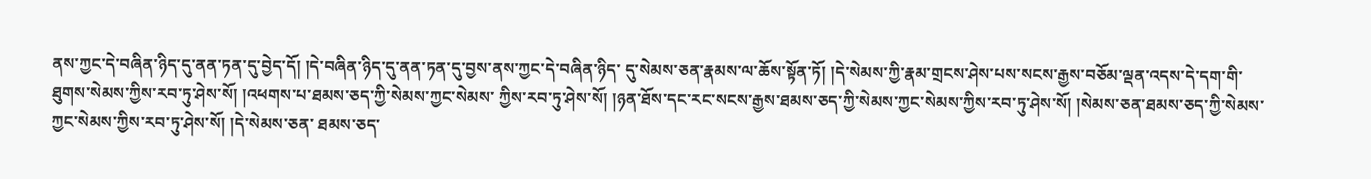ནས་ཀྱང་དེ་བཞིན་ཉིད་དུ་ནན་ཏན་དུ་བྱེད་དོ། །དེ་བཞིན་ཉིད་དུ་ནན་ཏན་དུ་བྱས་ནས་ཀྱང་དེ་བཞིན་ཉིད་ དུ་སེམས་ཅན་རྣམས་ལ་ཆོས་སྟོན་ཏོ། །དེ་སེམས་ཀྱི་རྣམ་གྲངས་ཤེས་པས་སངས་རྒྱས་བཅོམ་ལྡན་འདས་དེ་དག་གི་ཐུགས་སེམས་ཀྱིས་རབ་ཏུ་ཤེས་སོ། །འཕགས་པ་ཐམས་ཅད་ཀྱི་སེམས་ཀྱང་སེམས་ ཀྱིས་རབ་ཏུ་ཤེས་སོ། །ཉན་ཐོས་དང་རང་སངས་རྒྱས་ཐམས་ཅད་ཀྱི་སེམས་ཀྱང་སེམས་ཀྱིས་རབ་ཏུ་ཤེས་སོ། །སེམས་ཅན་ཐམས་ཅད་ཀྱི་སེམས་ཀྱང་སེམས་ཀྱིས་རབ་ཏུ་ཤེས་སོ། །དེ་སེམས་ཅན་ ཐམས་ཅད་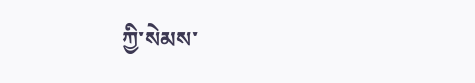ཀྱི་སེམས་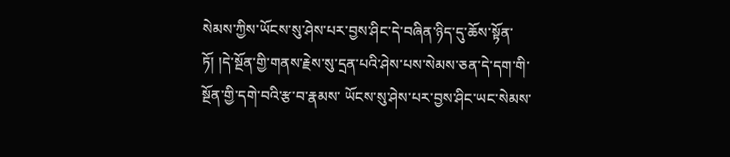སེམས་ཀྱིས་ཡོངས་སུ་ཤེས་པར་བྱས་ཤིང་དེ་བཞིན་ཉིད་དུ་ཆོས་སྟོན་ཏོ། །དེ་སྔོན་གྱི་གནས་རྗེས་སུ་དྲན་པའི་ཤེས་པས་སེམས་ཅན་དེ་དག་གི་སྔོན་གྱི་དགེ་བའི་རྩ་བ་རྣམས་ ཡོངས་སུ་ཤེས་པར་བྱས་ཤིང་ཡང་སེམས་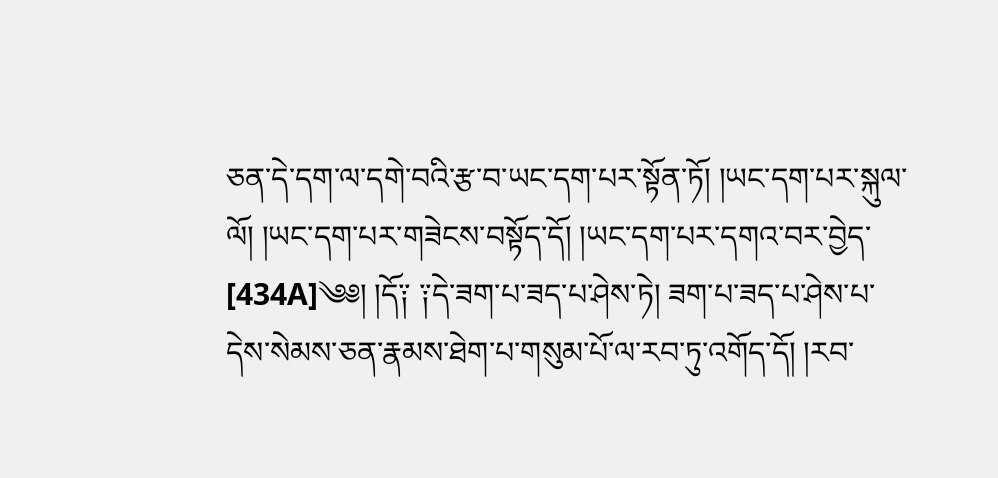ཅན་དེ་དག་ལ་དགེ་བའི་རྩ་བ་ཡང་དག་པར་སྟོན་ཏོ། །ཡང་དག་པར་སྐུལ་ལོ། །ཡང་དག་པར་གཟེངས་བསྟོད་དོ། །ཡང་དག་པར་དགའ་བར་བྱེད་ [434A]༄༅། །དོ༑ ༑དེ་ཟག་པ་ཟད་པ་ཤེས་ཏེ། ཟག་པ་ཟད་པ་ཤེས་པ་དེས་སེམས་ཅན་རྣམས་ཐེག་པ་གསུམ་པོ་ལ་རབ་ཏུ་འགོད་དོ། །རབ་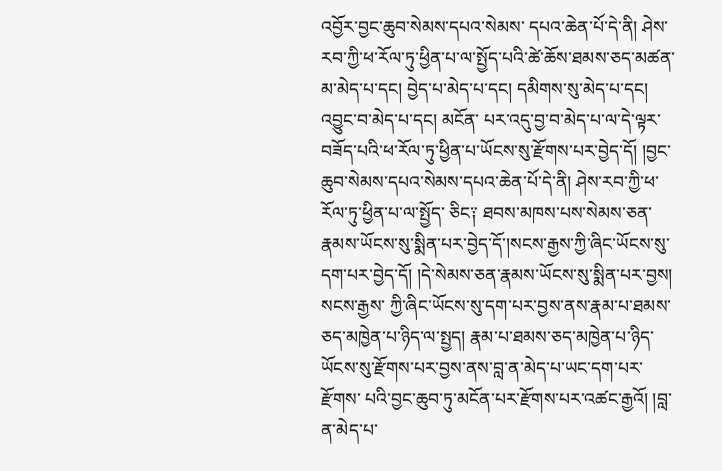འབྱོར་བྱང་ཆུབ་སེམས་དཔའ་སེམས་ དཔའ་ཆེན་པོ་དེ་ནི། ཤེས་རབ་ཀྱི་ཕ་རོལ་ཏུ་ཕྱིན་པ་ལ་སྤྱོད་པའི་ཚེ་ཆོས་ཐམས་ཅད་མཚན་མ་མེད་པ་དང། བྱེད་པ་མེད་པ་དང། དམིགས་སུ་མེད་པ་དང། འབྱུང་བ་མེད་པ་དང། མངོན་ པར་འདུ་བྱ་བ་མེད་པ་ལ་དེ་ལྟར་བཟོད་པའི་ཕ་རོལ་ཏུ་ཕྱིན་པ་ཡོངས་སུ་རྫོགས་པར་བྱེད་དོ། །བྱང་ཆུབ་སེམས་དཔའ་སེམས་དཔའ་ཆེན་པོ་དེ་ནི། ཤེས་རབ་ཀྱི་ཕ་རོལ་ཏུ་ཕྱིན་པ་ལ་སྤྱོད་ ཅིང༑ ཐབས་མཁས་པས་སེམས་ཅན་རྣམས་ཡོངས་སུ་སྨིན་པར་བྱེད་དོ་།སངས་རྒྱས་ཀྱི་ཞིང་ཡོངས་སུ་དག་པར་བྱེད་དོ། །དེ་སེམས་ཅན་རྣམས་ཡོངས་སུ་སྨིན་པར་བྱས། སངས་རྒྱས་ ཀྱི་ཞིང་ཡོངས་སུ་དག་པར་བྱས་ནས་རྣམ་པ་ཐམས་ཅད་མཁྱེན་པ་ཉིད་ལ་སྤྱད། རྣམ་པ་ཐམས་ཅད་མཁྱེན་པ་ཉིད་ཡོངས་སུ་རྫོགས་པར་བྱས་ནས་བླ་ན་མེད་པ་ཡང་དག་པར་རྫོགས་ པའི་བྱང་ཆུབ་ཏུ་མངོན་པར་རྫོགས་པར་འཚང་རྒྱའོ། །བླ་ན་མེད་པ་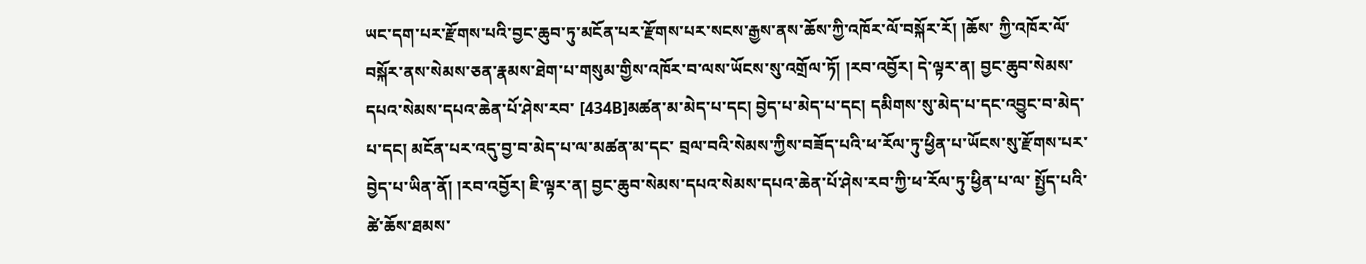ཡང་དག་པར་རྫོགས་པའི་བྱང་ཆུབ་ཏུ་མངོན་པར་རྫོགས་པར་སངས་རྒྱས་ནས་ཆོས་ཀྱི་འཁོར་ལོ་བསྐོར་རོ། །ཆོས་ ཀྱི་འཁོར་ལོ་བསྐོར་ནས་སེམས་ཅན་རྣམས་ཐེག་པ་གསུམ་གྱིས་འཁོར་བ་ལས་ཡོངས་སུ་འགྲོལ་ཏོ། །རབ་འབྱོར། དེ་ལྟར་ན། བྱང་ཆུབ་སེམས་དཔའ་སེམས་དཔའ་ཆེན་པོ་ཤེས་རབ་ [434B]མཚན་མ་མེད་པ་དང། བྱེད་པ་མེད་པ་དང། དམིགས་སུ་མེད་པ་དང་འབྱུང་བ་མེད་པ་དང། མངོན་པར་འདུ་བྱ་བ་མེད་པ་ལ་མཚན་མ་དང་ བྲལ་བའི་སེམས་ཀྱིས་བཟོད་པའི་ཕ་རོལ་ཏུ་ཕྱིན་པ་ཡོངས་སུ་རྫོགས་པར་བྱེད་པ་ཡིན་ནོ། །རབ་འབྱོར། ཇི་ལྟར་ན། བྱང་ཆུབ་སེམས་དཔའ་སེམས་དཔའ་ཆེན་པོ་ཤེས་རབ་ཀྱི་ཕ་རོལ་ཏུ་ཕྱིན་པ་ལ་ སྤྱོད་པའི་ཚེ་ཆོས་ཐམས་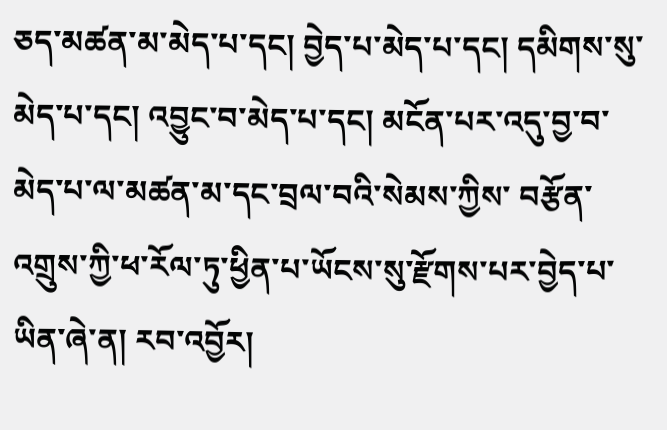ཅད་མཚན་མ་མེད་པ་དང། བྱེད་པ་མེད་པ་དང། དམིགས་སུ་མེད་པ་དང། འབྱུང་བ་མེད་པ་དང། མངོན་པར་འདུ་བྱ་བ་མེད་པ་ལ་མཚན་མ་དང་བྲལ་བའི་སེམས་ཀྱིས་ བརྩོན་འགྲུས་ཀྱི་ཕ་རོལ་ཏུ་ཕྱིན་པ་ཡོངས་སུ་རྫོགས་པར་བྱེད་པ་ཡིན་ཞེ་ན། རབ་འབྱོར།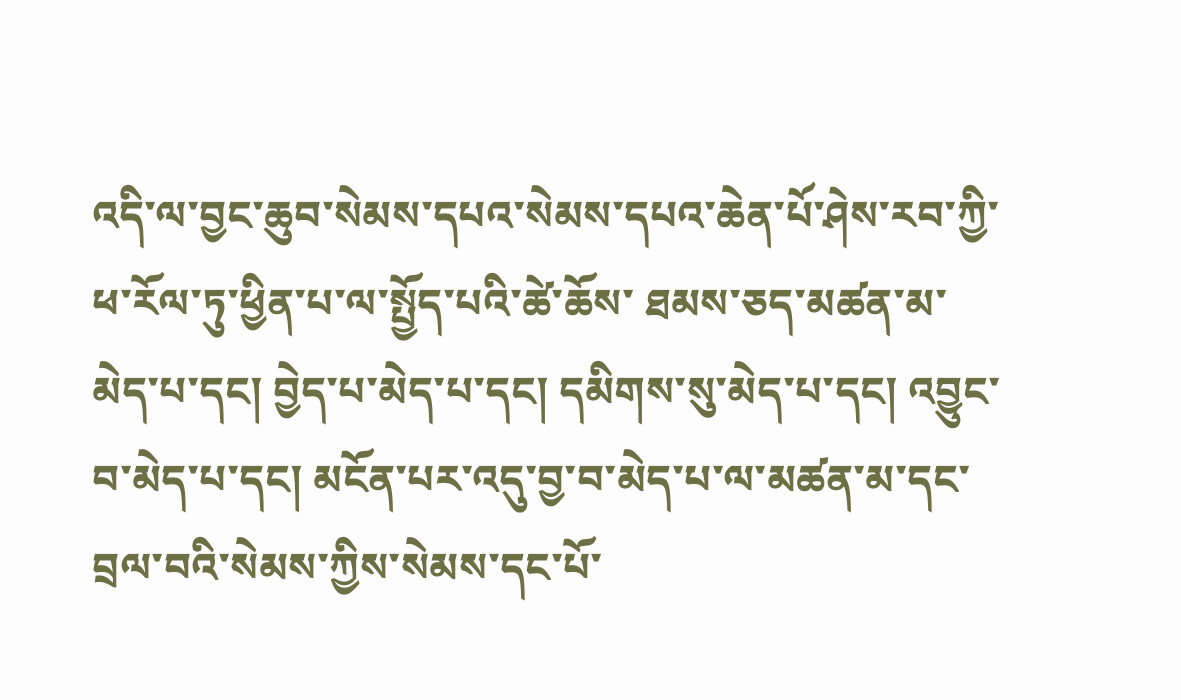འདི་ལ་བྱང་ཆུབ་སེམས་དཔའ་སེམས་དཔའ་ཆེན་པོ་ཤེས་རབ་ཀྱི་ཕ་རོལ་ཏུ་ཕྱིན་པ་ལ་སྤྱོད་པའི་ཚེ་ཆོས་ ཐམས་ཅད་མཚན་མ་མེད་པ་དང། བྱེད་པ་མེད་པ་དང། དམིགས་སུ་མེད་པ་དང། འབྱུང་བ་མེད་པ་དང། མངོན་པར་འདུ་བྱ་བ་མེད་པ་ལ་མཚན་མ་དང་བྲལ་བའི་སེམས་ཀྱིས་སེམས་དང་པོ་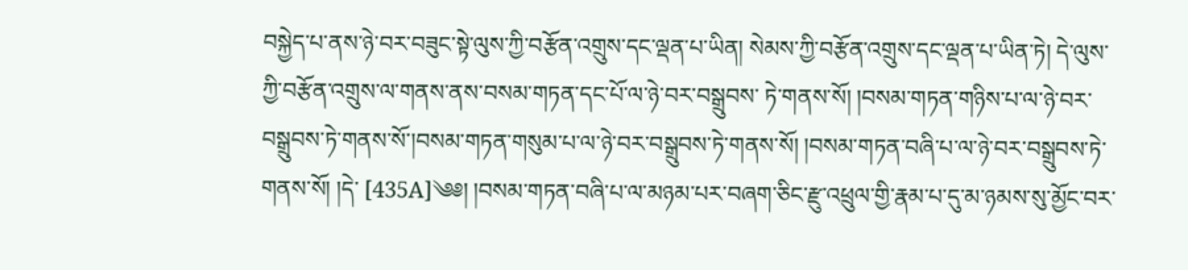བསྐྱེད་པ་ནས་ཉེ་བར་བཟུང་སྟེ་ལུས་ཀྱི་བརྩོན་འགྲུས་དང་ལྡན་པ་ཡིན། སེམས་ཀྱི་བརྩོན་འགྲུས་དང་ལྡན་པ་ཡིན་ཏེ། དེ་ལུས་ཀྱི་བརྩོན་འགྲུས་ལ་གནས་ནས་བསམ་གཏན་དང་པོ་ལ་ཉེ་བར་བསྒྲུབས་ ཏེ་གནས་སོ། །བསམ་གཏན་གཉིས་པ་ལ་ཉེ་བར་བསྒྲུབས་ཏེ་གནས་སོ་།བསམ་གཏན་གསུམ་པ་ལ་ཉེ་བར་བསྒྲུབས་ཏེ་གནས་སོ། །བསམ་གཏན་བཞི་པ་ལ་ཉེ་བར་བསྒྲུབས་ཏེ་གནས་སོ། །དེ་ [435A]༄༅། །བསམ་གཏན་བཞི་པ་ལ་མཉམ་པར་བཞག་ཅིང་རྫུ་འཕྲུལ་གྱི་རྣམ་པ་དུ་མ་ཉམས་སུ་མྱོང་བར་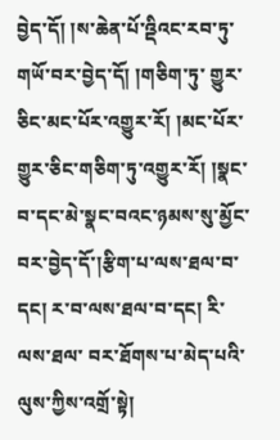བྱེད་དོ། །ས་ཆེན་པོ་འྡིའང་རབ་ཏུ་གཡོ་བར་བྱེད་དོ། །གཅིག་ཏུ་ གྱུར་ཅིང་མང་པོར་འགྱུར་རོ། །མང་པོར་གྱུར་ཅིང་གཅིག་ཏུ་འགྱུར་རོ། །སྣང་བ་དང་མེ་སྣང་བའང་ཉམས་སུ་མྱོང་བར་བྱེད་དོ་།རྩིག་པ་ལས་ཐལ་བ་དང། ར་བ་ལས་ཐལ་བ་དང། རི་ལས་ཐལ་ བར་ཐོགས་པ་མེད་པའི་ལུས་ཀྱིས་འགྲོ་སྟེ།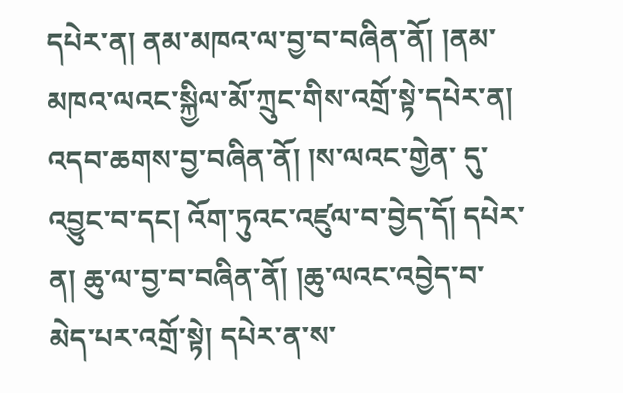དཔེར་ན། ནམ་མཁའ་ལ་བྱ་བ་བཞིན་ནོ། །ནམ་མཁའ་ལའང་སྐྱིལ་མོ་ཀྲུང་གིས་འགྲོ་སྟེ་དཔེར་ན། འདབ་ཆགས་བྱ་བཞིན་ནོ། །ས་ལའང་གྱེན་ དུ་འབྱུང་བ་དང། འོག་ཏུའང་འཛུལ་བ་བྱེད་དོ། དཔེར་ན། ཆུ་ལ་བྱ་བ་བཞིན་ནོ། །ཆུ་ལའང་འབྱེད་བ་མེད་པར་འགྲོ་སྟེ། དཔེར་ན་ས་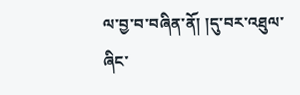ལ་བྱ་བ་བཞིན་ནོ། །དུ་བར་འཐུལ་ཞིང་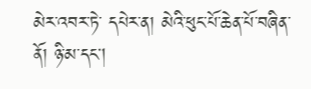མེར་འབར་ཏེ་ དཔེར་ན། མེའི་ཕུང་པོ་ཆེན་པོ་བཞིན་ནོ། ཉི་མ་དང།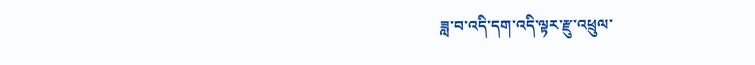ཟླ་བ་འདི་དག་འདི་ལྟར་རྫུ་འཕྲུལ་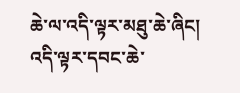ཆེ་ལ་འདི་ལྟར་མཐུ་ཆེ་ཞིང། འདི་ལྟར་དབང་ཆེ་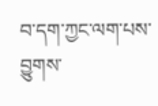བ་དག་ཀྱང་ལག་པས་བྱུགས་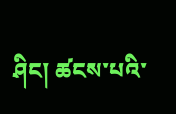ཤིང། ཚངས་པའི་